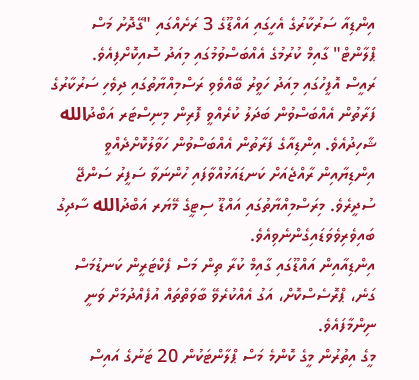އިންޑިއާ ސަރުކާރުގެ އެހީގައި އައްޑޫގެ 3 ރަށެއްގައި "ގޭދޮށު މަސް ޕްލާންޓް" ގާއިމް ކުރުމުގެ އެއްބަސްވުމުގައި މިއަދު ސޮއިކޮށްފިއެވެ.
ރައީސް އޮފީހުގައި މިއަދު ހަވީރު ބޭއްވެވި ރަސްމިއްޔާތުގައި ދިވެހި ސަރުކާރުގެ ފަރާތުން އެއްބަސްވުން ބަދަލު ކުރެއްވީ ފޮރިން މިނިސްޓަރ އަބްދުالله ޝާހިދުއެވެ. އިންޑިއާގެ ފަރާތުން އެއްބަސްވުން ހަވާލުކޮށްދެއްވީ އިންޑިޔާއިން ރާއްޖެއަށް ކަނޑައަޅުއްވާފައި ހުންނަވާ ސަފީރު ސަންޖޭ ސުދީރެވެ. މިރަސްމިއްޔާތުގައި އައްޑޫ ސިޓީގެ މޭޔަރ އަބްދުالله ސާދިގު ބައިވެރިވެވަޑައިގެންނެވިއެވެ.
އިންޑިއާއިން އައްޑޫގައި ގާއިމް ކުރާ ތިން މަސް ފެކްޓަރީން ކަނޑުމަސް ގަނެ، ޕްރޮސެސްކޮށް، އަގު އެއްކުރެވޭ ބާވަތްތައް އުފެއްދުމަށް ވަނީ ނިންމާފައެވެ.
މީގެ އިތުރުން މީގެ ކޮންމެ މަސް ޕްލާންޓަކުން 20 ޓަނުގެ އައިސް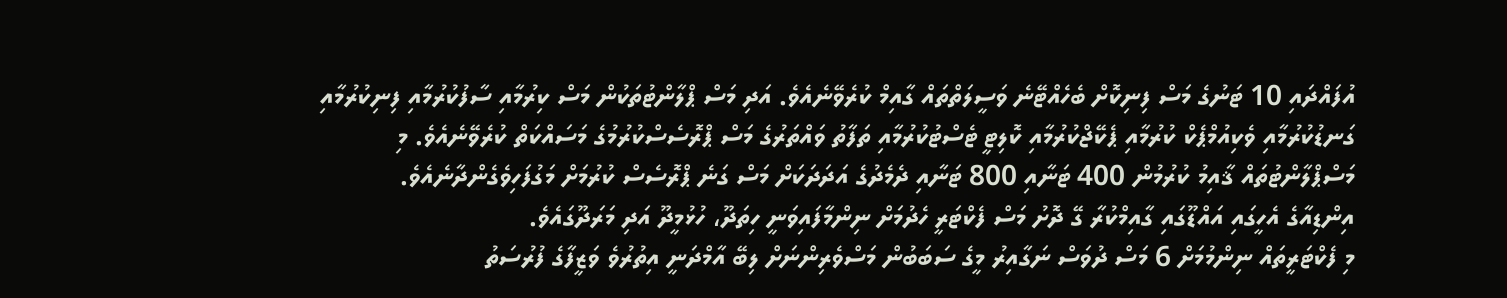އުފައްދައި 10 ޓަނުގެ މަސް ފިނިކޮށް ބެހެއްޓޭނެ ވަސީލަތްތައް ގާއިމް ކުރެވޭނެއެވެ. އަދި މަސް ޕްލާންޓުތަކުން މަސް ކިރުމާއި ސާފުކުރުމާއި ފިނިކުރުމާއި ގަނޑުކުރުމާއި ވެކިއުމްޕެކް ކުރުމާއި ޕެކޭޖްކުރުމާއި ކޮލިޓީ ޓެސްޓުކުރުމާއި ތަފާތު ވައްތަރުގެ މަސް ޕްރޮސެސްކުރުމުގެ މަސައްކަތް ކުރެވޭނެއެވެ. މި މަސްޕްލާންޓުތައް ޤާއިމު ކުރުމުން 400 ޓަނާއި 800 ޓަނާއި ދެމެދުގެ އަދަދަކަށް މަސް ގަނެ ޕްރޮސެސް ކުރުމަށް މަގުފަހިވެގެންދާނެއެވެ.
އިންޑިއާގެ އެހީގައި އައްޑޫގައި ގާއިމްކުރާ ގޭ ދޮށު މަސް ފެކްޓަރީ ހެދުމަށް ނިންމާފައިވަނީ ހިތަދޫ، ހުޅުމީދޫ އަދި މަރަދޫގައެވެ.
މި ފެކްޓަރީތައް ނިންމުމަށް 6 މަސް ދުވަސް ނަގާއިރު މީގެ ސަބަބުން މަސްވެރިންނަށް ލިބޭ އާމްދަނީ އިތުރުވެ ވަޒީފާގެ ފުރުސަތު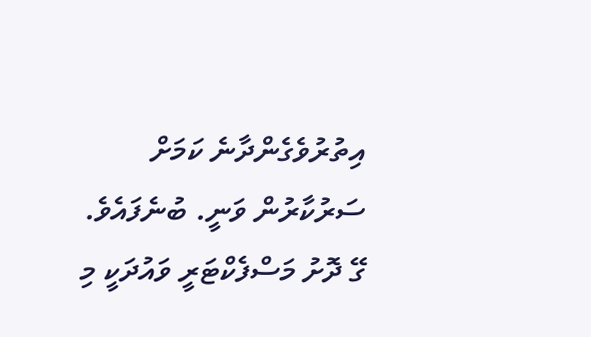އިތުރުވެގެންދާނެ ކަމަށް ސަރުކާރުން ވަނީ. ބުނެފައެވެ.
ގޭ ދޮށު މަސްފެކްޓަރީ ވައުދަކީ މި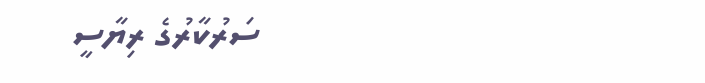ސަރުކާރުގެ ރިޔާސީ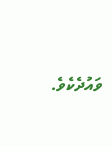ވައުދެކެވެ.